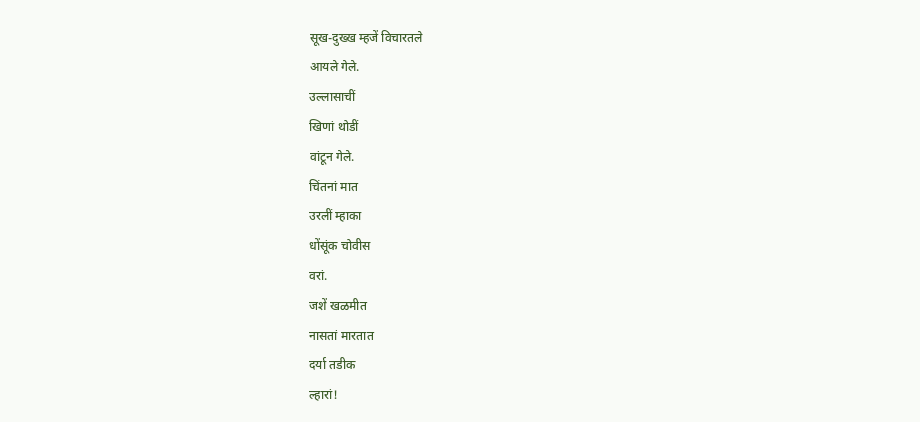सूख-दुख्ख म्हजें विचारतले
आयले गेले.
उल्लासाचीं
खिणां थोडीं
वांटून गेले.
चिंतनां मात
उरलीं म्हाका
धोंसूंक चोवीस
वरां.
जशें खळमीत
नासतां मारतात
दर्या तडीक
ल्हारां!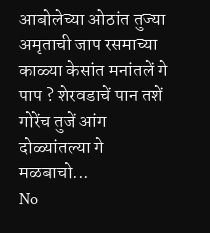आबोलेच्या ओठांत तुज्या अमृताची जाप रसमाच्या काळ्या केसांत मनांतलें गे पाप ? शेरवडाचें पान तशें गोरेंच तुजें आंग दोळ्यांतल्या गे मळबाचो...
No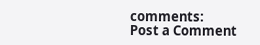comments:
Post a Comment